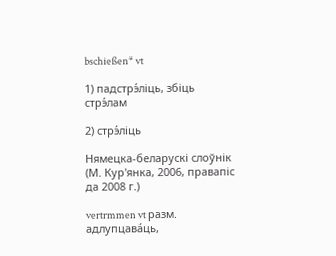bschießen* vt

1) падстрэ́ліць, збіць стрэ́лам

2) стрэ́ліць

Нямецка-беларускі слоўнік (М. Кур'янка, 2006, правапіс да 2008 г.)

vertrmmen vt разм. адлупцава́ць,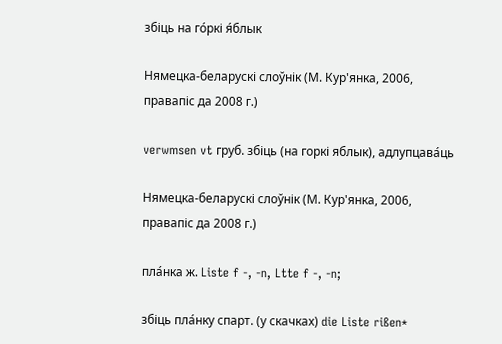збіць на го́ркі я́блык

Нямецка-беларускі слоўнік (М. Кур'янка, 2006, правапіс да 2008 г.)

verwmsen vt груб. збіць (на горкі яблык), адлупцава́ць

Нямецка-беларускі слоўнік (М. Кур'янка, 2006, правапіс да 2008 г.)

пла́нка ж. Liste f -, -n, Ltte f -, -n;

збіць пла́нку спарт. (у скачках) die Liste rißen*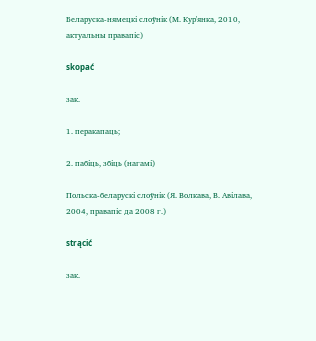Беларуска-нямецкі слоўнік (М. Кур'янка, 2010, актуальны правапіс)

skopać

зак.

1. перакапаць;

2. пабіць, збіць (нагамі)

Польска-беларускі слоўнік (Я. Волкава, В. Авілава, 2004, правапіс да 2008 г.)

strącić

зак.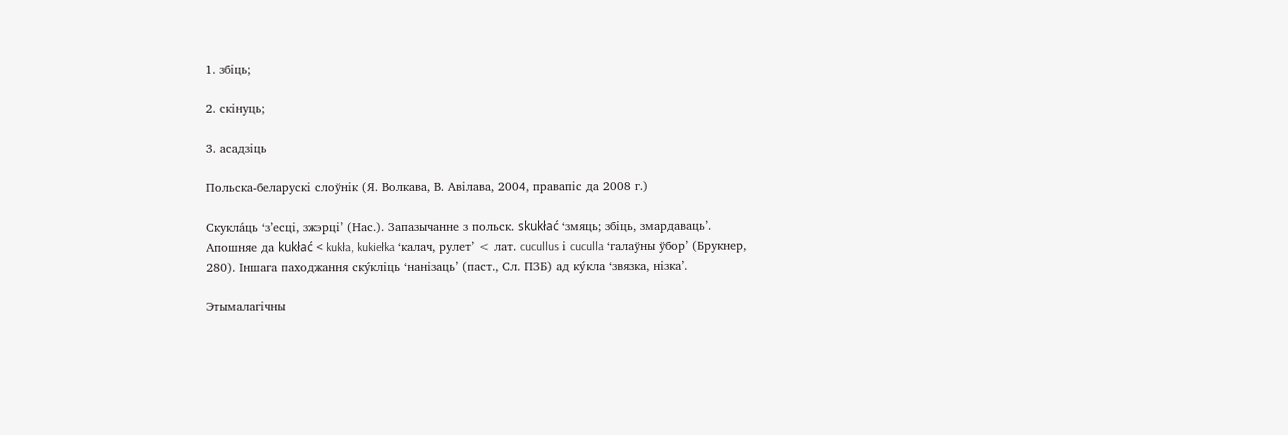1. збіць;

2. скінуць;

3. асадзіць

Польска-беларускі слоўнік (Я. Волкава, В. Авілава, 2004, правапіс да 2008 г.)

Скукла́ць ‘з’есці, зжэрці’ (Нас.). Запазычанне з польск. skukłać ‘змяць; збіць, змардаваць’. Апошняе да kukłać < kukła, kukiełka ‘калач, рулет’ < лат. cucullus і cuculla ‘галаўны ўбор’ (Брукнер, 280). Іншага паходжання ску́кліць ‘нанізаць’ (паст., Сл. ПЗБ) ад ку́кла ‘звязка, нізка’.

Этымалагічны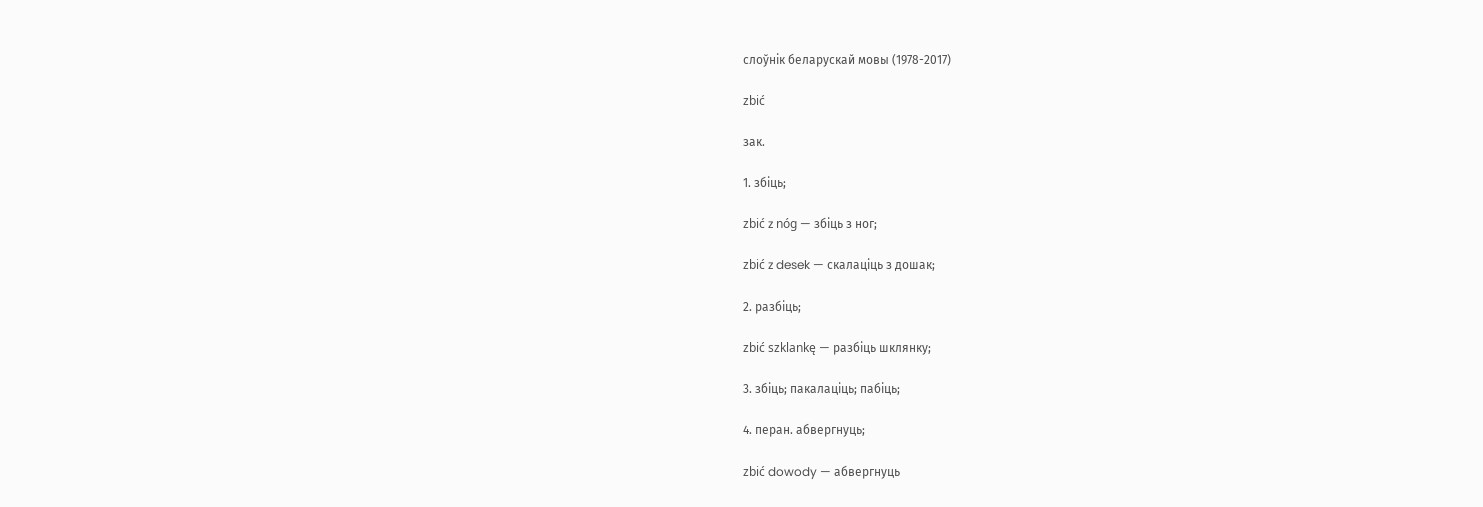слоўнік беларускай мовы (1978-2017)

zbić

зак.

1. збіць;

zbić z nóg — збіць з ног;

zbić z desek — скалаціць з дошак;

2. разбіць;

zbić szklankę — разбіць шклянку;

3. збіць; пакалаціць; пабіць;

4. перан. абвергнуць;

zbić dowody — абвергнуць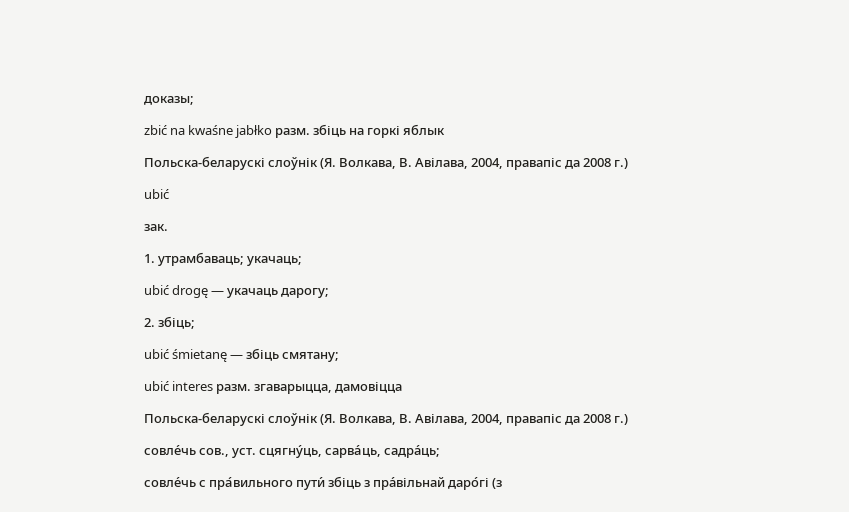доказы;

zbić na kwaśne jabłko разм. збіць на горкі яблык

Польска-беларускі слоўнік (Я. Волкава, В. Авілава, 2004, правапіс да 2008 г.)

ubić

зак.

1. утрамбаваць; укачаць;

ubić drogę — укачаць дарогу;

2. збіць;

ubić śmietanę — збіць смятану;

ubić interes разм. згаварыцца, дамовіцца

Польска-беларускі слоўнік (Я. Волкава, В. Авілава, 2004, правапіс да 2008 г.)

совле́чь сов., уст. сцягну́ць, сарва́ць, садра́ць;

совле́чь с пра́вильного пути́ збіць з пра́вільнай даро́гі (з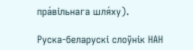пра́вільнага шля́ху).

Руска-беларускі слоўнік НАН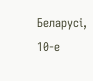Беларусі, 10-е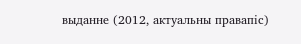выданне (2012, актуальны правапіс)